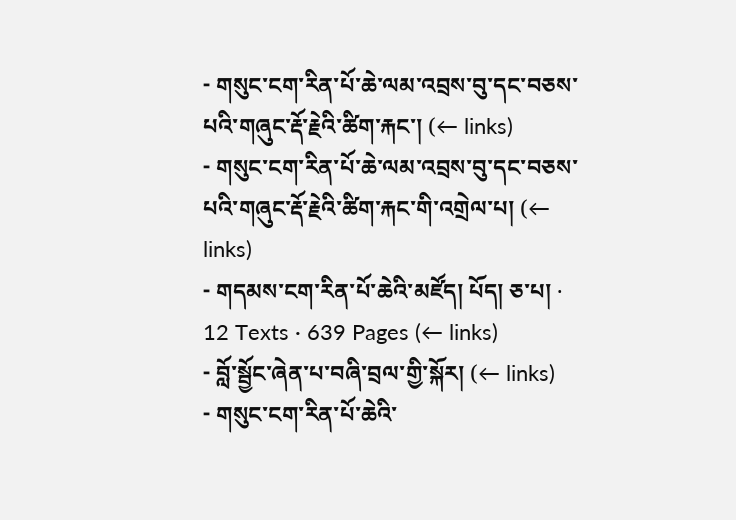- གསུང་ངག་རིན་པོ་ཆེ་ལམ་འབྲས་བུ་དང་བཅས་པའི་གཞུང་རྡོ་རྗེའི་ཚིག་རྐང་། (← links)
- གསུང་ངག་རིན་པོ་ཆེ་ལམ་འབྲས་བུ་དང་བཅས་པའི་གཞུང་རྡོ་རྗེའི་ཚིག་རྐང་གི་འགྲེལ་པ། (← links)
- གདམས་ངག་རིན་པོ་ཆེའི་མཛོད། པོད། ཅ་པ། · 12 Texts · 639 Pages (← links)
- བློ་སྦྱོང་ཞེན་པ་བཞི་བྲལ་གྱི་སྐོར། (← links)
- གསུང་ངག་རིན་པོ་ཆེའི་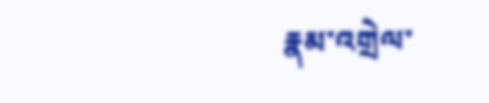རྣམ་འགྲེལ་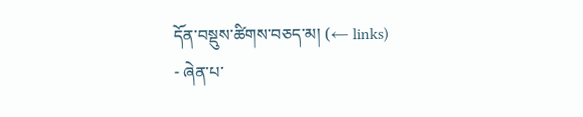དོན་བསྡུས་ཚིགས་བཅད་མ། (← links)
- ཞེན་པ་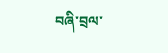བཞི་བྲལ་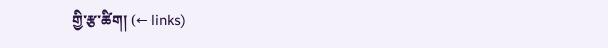གྱི་རྩ་ཚིག། (← links)